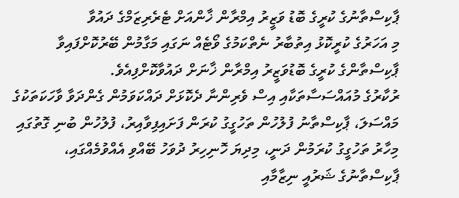ޕާކިސްތާނުގެ ކުރީގެ ބޮޑު ވަޒީރު އިމްރާން ޚާންއަށް ޓެރެރިޒަމްގެ ދައުވާ
މި އަހަރުގެ ކުރީކޮޅު އިތުބާރު ނެތްކަމުގެ ވޯޓެއް ނަގައި މަގާމުން ބޭރުކޮށްފައިވާ ޕާކިސްތާންގެ ކުރީގެ ބޮޑުވަޒީރު އިމްރާން ޚާނަށް ދައުވާކޮށްފިއެވެ.
ރުކާރުގެ މުއައްސަސާތަކާއި އިސް ވެރިންނާ ދެކޮޅަށް ދައްކަވަމުން ގެންދަވާ ވާހަކަތަކުގެ މައްސަލަ، ޕާކިސްތާނު ފުލުހުން ތަހުގީގު ކުރަން ފަށައިފިވާއިރު، ފުލުހުން ބުނި ގޮތުގައި މިހާރު ތަހުގީގު ކުރަމުން ދަނީ، މިދިޔަ ހޮނިހިރު ދުވަހު ބޭއްވި އެއްވުމެއްގައި، ޕާކިސްތާނުގެ ޝަރުއީ ނިޒާމާއި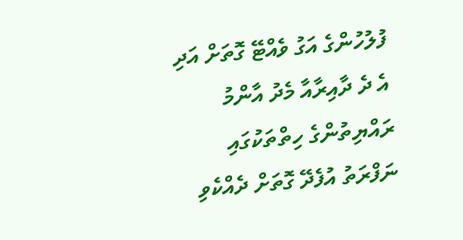ފުލުހުންގެ އަގު ވެއްޓޭ ގޮތަށް އަދި އެ ދެ ދާއިރާއާ މެދު އާންމު ރައްޔިތުންގެ ހިތްތަކުގައި ނަފްރަތު އުފެދޭ ގޮތަށް ދެއްކެވި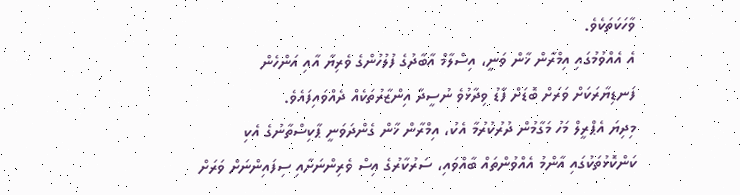ވާހަކަތަކެވެ.
އެ އެއްވުމުގައި އިމްރާން ޚާން ވަނީ، އިސްލާމް އާބާދުގެ ފުލުހުންގެ ވެރިޔާ އާއި އަންހެން ފަނޑިޔާރަކަށް ވަރަށް ބޮޑަށް ފާޑު ވިދާޅުވެ ނުސީދާ އިންޒާރުތަކެއް ދެއްވައިފައެވެ.
މިދިޔަ އެޕްރީލް މަހު މަގާމުން ދުރުކުރުމާ އެކު، އިމްރާން ޚާން ގެންދަވަނީ ޕާކިސްތާނުގެ އެކި ކަންކޮޅުތަކުގައި އާންމު އެއްވުންތައް ބާއްވައި، ސަރުކާރުގެ އިސް ވެރިންނަށާއި ސިފައިންނަށް ވަރަށް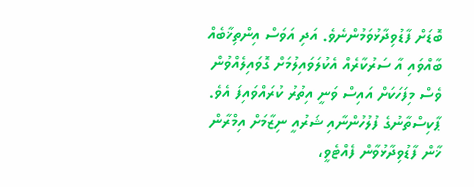ބޮޑަށް ފާޑުވިދާޅުވަމުންނެވެ. އަދި އަވަސް އިންތިޚާބެއް ބާއްވައި އާ ސަރުކާރެއް އެކުލަވައިލުމަށް ގޮވައިލެއްވުން ވެސް މިފަހަކަށް އައިސް ވަނީ އިތުރު ކުރައްވައިފަ އެވެ.
ޕާކިސްތާނުގެ ފުލުހުންނާއި ޝަރުއީ ނިޒާމަށް އިމްރާން ޚާން ފާޑުވިދާޅުވާން ފެއްޓެވީ،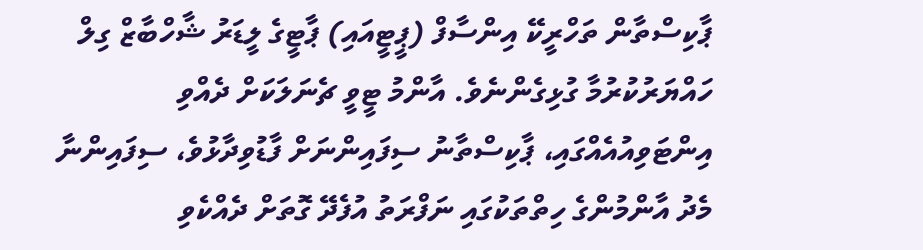ޕާކިސްތާން ތަހްރީކޭ އިންސާފް (ޕީޓީއައި) ޕާޓީގެ ލީޑަރު ޝާހްބާޒް ގިލް ހައްޔަރުކުރުމާ ގުޅިގެންނެވެ. އާންމު ޓީވީ ޗެނަލަކަށް ދެއްވި އިންޓަވިއުއެއްގައި، ޕާކިސްތާނު ސިފައިންނަށް ފާޑުވިދާޅުވެ، ސިފައިންނާ މެދު އާންމުންގެ ހިތްތަކުގައި ނަފްރަތު އުފެދޭ ގޮތަށް ދެއްކެވި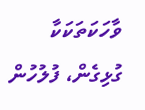ވާހަކަތަކަކާ ގުޅިގެން، ފުލުހުން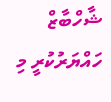ޝާހްބާޒް ހައްޔަރުކުރީ މި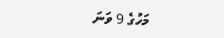މަހުގެ 9 ވަނަ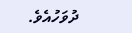ދުވަހުއެވެ.